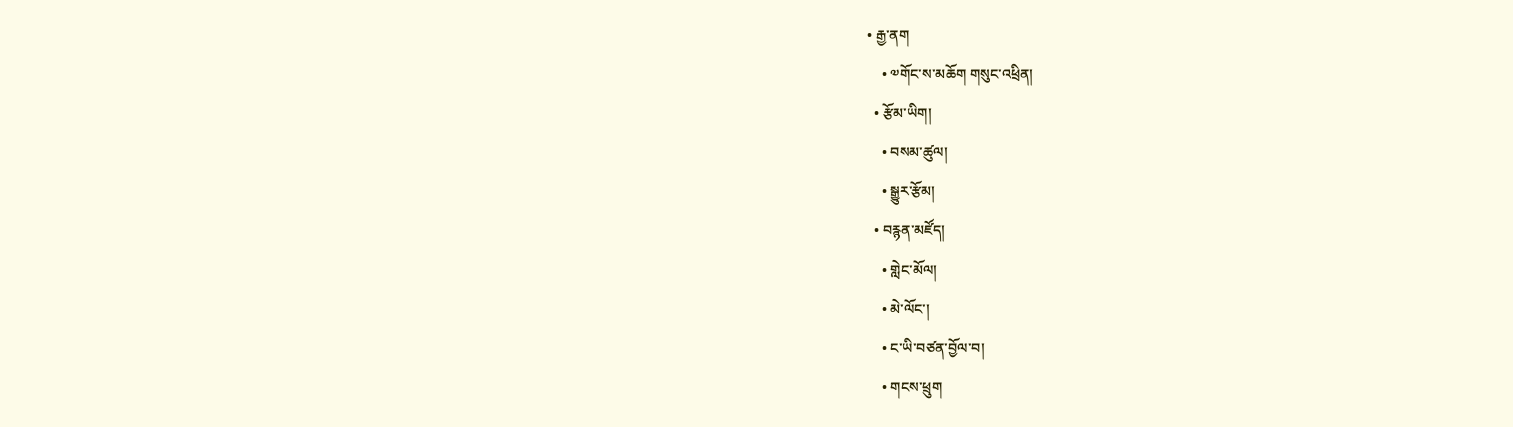• རྒྱ་ནག
    • ༧གོང་ས་མཆོག གསུང་འཕྲིན།
  • རྩོམ་ཡིག།
    • བསམ་ཚུལ།
    • སྒྱུར་རྩོམ།
  • བརྙན་མཛོད།
    • གླེང་མོལ།
    • མེ་ལོང་།
    • ང་ཡི་བཙན་བྱོལ་བ།
    • གངས་ཕྲུག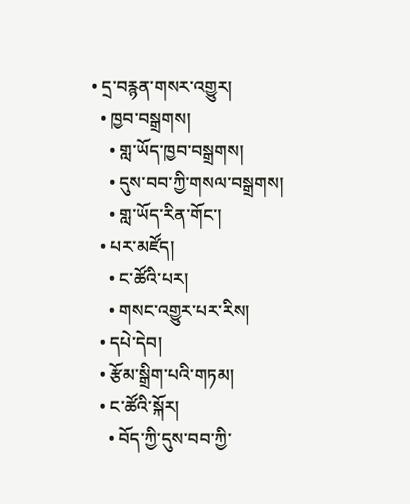• དྲ་བརྙན་གསར་འགྱུར།
  • ཁྱབ་བསྒྲགས།
    • གླ་ཡོད་ཁྱབ་བསྒྲགས།
    • དུས་བབ་ཀྱི་གསལ་བསྒྲགས།
    • གླ་ཡོད་རིན་གོང་།
  • པར་མཛོད།
    • ང་ཚོའི་པར།
    • གསང་འགྱུར་པར་རིས།
  • དཔེ་དེབ།
  • རྩོམ་སྒྲིག་པའི་གཏམ།
  • ང་ཚོའི་སྐོར།
    • བོད་ཀྱི་དུས་བབ་ཀྱི་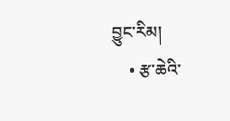བྱུང་རིམ།
    • རྩ་ཆེའི་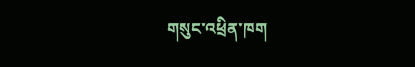གསུང་འཕྲིན་ཁག